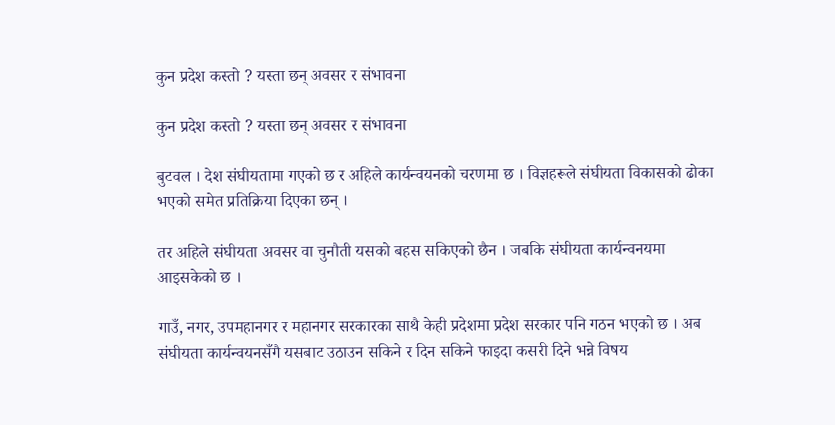कुन प्रदेश कस्तो ? यस्ता छन् अवसर र संभावना

कुन प्रदेश कस्तो ? यस्ता छन् अवसर र संभावना

बुटवल । देश संघीयतामा गएको छ र अहिले कार्यन्वयनको चरणमा छ । विज्ञहरूले संघीयता विकासको ढोका भएको समेत प्रतिक्रिया दिएका छन् ।

तर अहिले संघीयता अवसर वा चुनौती यसको बहस सकिएको छैन । जबकि संघीयता कार्यन्वनयमा आइसकेको छ ।

गाउँ, नगर, उपमहानगर र महानगर सरकारका साथै केही प्रदेशमा प्रदेश सरकार पनि गठन भएको छ । अब संघीयता कार्यन्वयनसँगै यसबाट उठाउन सकिने र दिन सकिने फाइदा कसरी दिने भन्ने विषय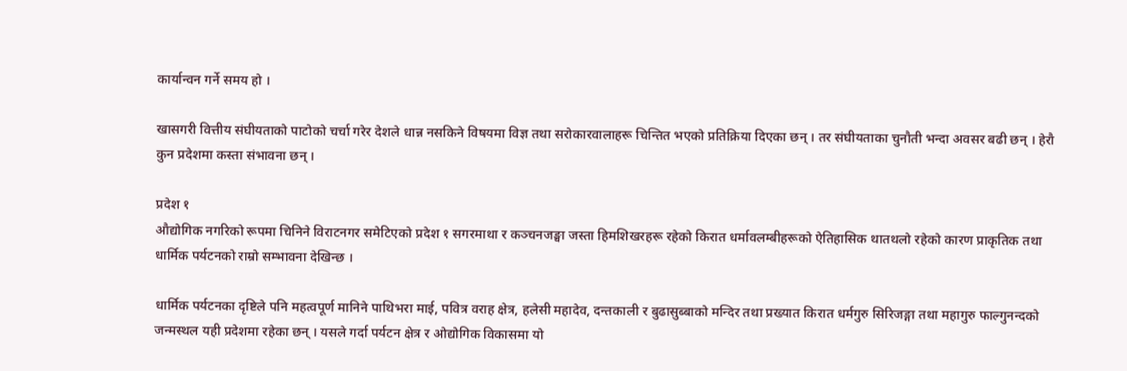कार्यान्वन गर्ने समय हो ।

खासगरी वित्तीय संघीयताको पाटोको चर्चा गरेर देशले धान्न नसकिने विषयमा विज्ञ तथा सरोकारवालाहरू चिन्तित भएको प्रतिक्रिया दिएका छन् । तर संघीयताका चुनौती भन्दा अवसर बढी छन् । हेरौ कुन प्रदेशमा कस्ता संभावना छन् ।

प्रदेश १
औद्योगिक नगरिको रूपमा चिनिने विराटनगर समेटिएको प्रदेश १ सगरमाथा र कञ्चनजङ्घा जस्ता हिमशिखरहरू रहेको किरात धर्मावलम्बीहरूको ऐतिहासिक थातथलो रहेको कारण प्राकृतिक तथा धार्मिक पर्यटनको राम्रो सम्भावना देखिन्छ ।

धार्मिक पर्यटनका दृष्टिले पनि महत्वपूर्ण मानिने पाथिभरा माई, पवित्र वराह क्षेत्र, हलेसी महादेव, दन्तकाली र बुढासुब्बाको मन्दिर तथा प्रख्यात किरात धर्मगुरु सिरिजङ्गा तथा महागुरु फाल्गुनन्दको जन्मस्थल यही प्रदेशमा रहेका छन् । यसले गर्दा पर्यटन क्षेत्र र ओद्योगिक विकासमा यो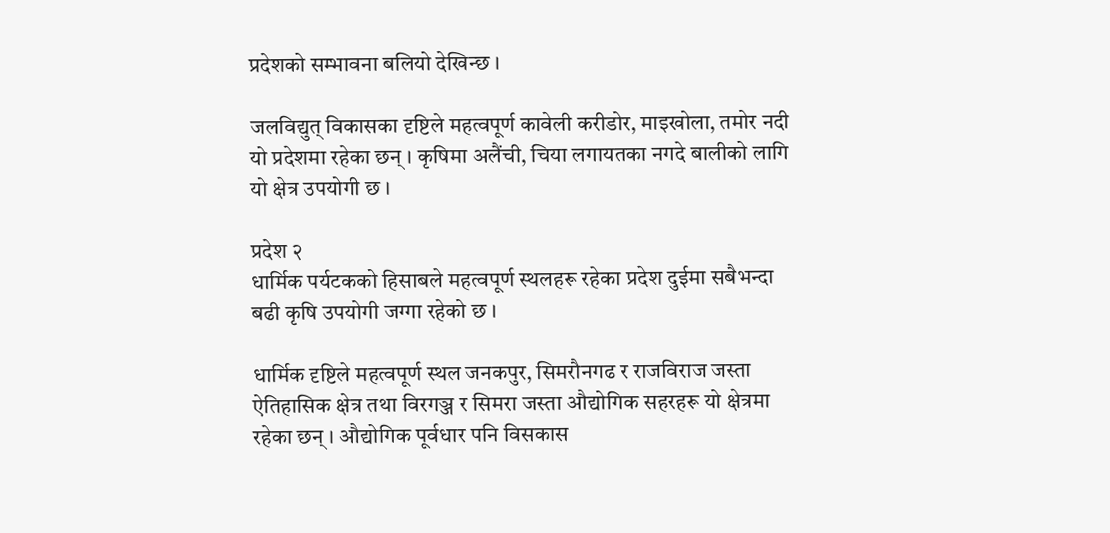प्रदेशको सम्भावना बलियो देखिन्छ ।

जलविद्युत् विकासका दृष्टिले महत्वपूर्ण कावेली करीडोर, माइखोला, तमोर नदी यो प्रदेशमा रहेका छन् । कृषिमा अलैंची, चिया लगायतका नगदे बालीको लागि यो क्षेत्र उपयोगी छ ।

प्रदेश २
धार्मिक पर्यटकको हिसाबले महत्वपूर्ण स्थलहरू रहेका प्रदेश दुईमा सबैभन्दा बढी कृषि उपयोगी जग्गा रहेको छ ।

धार्मिक दृष्टिले महत्वपूर्ण स्थल जनकपुर, सिमरौनगढ र राजविराज जस्ता ऐतिहासिक क्षेत्र तथा विरगञ्ज र सिमरा जस्ता औद्योगिक सहरहरू यो क्षेत्रमा रहेका छन् । औद्योगिक पूर्वधार पनि विसकास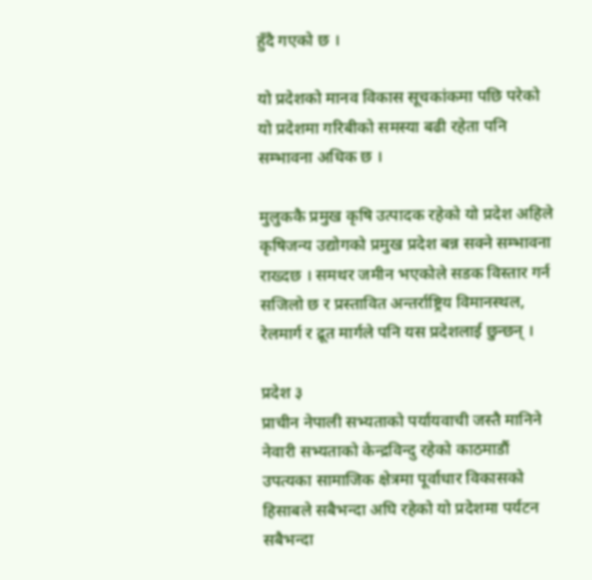हुँदै गएको छ ।

यो प्रदेशको मानव विकास सूचकांकमा पछि परेको यो प्रदेशमा गरिबीको समस्या बढी रहेता पनि सम्भावना अधिक छ ।

मुलुककै प्रमुख कृषि उत्पादक रहेको यो प्रदेश अहिले कृषिजन्य उद्योगको प्रमुख प्रदेश बन्न सक्ने सम्भावना राख्दछ । समथर जमीन भएकोले सडक विस्तार गर्न सजिलो छ र प्रस्तावित अन्तर्राष्ट्रिय विमानस्थल, रेलमार्ग र द्रूत मार्गले पनि यस प्रदेशलाई छुन्छन् ।

प्रदेश ३
प्राचीन नेपाली सभ्यताको पर्यायवाची जस्तै मानिने नेवारी सभ्यताको केन्द्रविन्दु रहेको काठमाडौं उपत्यका सामाजिक क्षेत्रमा पूर्वाधार विकासको हिसाबले सबैभन्दा अघि रहेको यो प्रदेशमा पर्यटन सबैभन्दा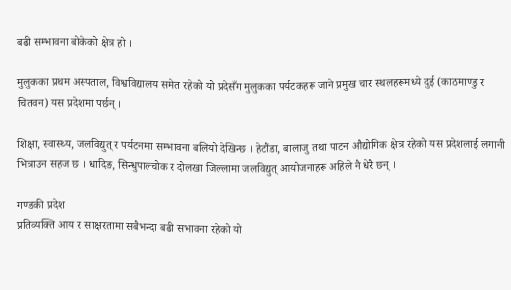बढी सम्भावना बोकेको क्षेत्र हो ।

मुलुकका प्रथम अस्पताल, विश्वविद्यालय समेत रहेको यो प्रदेसँग मुलुकका पर्यटकहरू जाने प्रमुख चार स्थलहरूमध्ये दुई (काठमाण्डु र चितवन) यस प्रदेशमा पर्छन् ।

शिक्षा, स्वास्थ्य, जलविद्युत् र पर्यटनमा सम्भावना बलियो देखिन्छ । हेटौंडा, बालाजु तथा पाटन औद्योगिक क्षेत्र रहेको यस प्रदेशलाई लगानी भित्राउन सहज छ । धादिङ, सिन्धुपाल्चोक र दोलखा जिल्लामा जलविद्युत् आयोजनाहरू अहिले नै धेरै छन् ।

गण्डकी प्रदेश
प्रतिव्यक्ति आय र साक्षरतामा सबैभन्दा बढी सभावना रहेको यो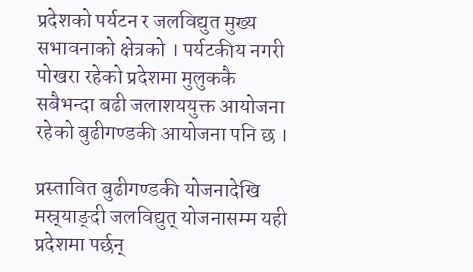प्रदेशको पर्यटन र जलविद्युत मुख्य सभावनाको क्षेत्रको । पर्यटकीय नगरी पोखरा रहेको प्रदेशमा मुलुककै सबैभन्दा बढी जलाशययुक्त आयोजना रहेको बुढीगण्डकी आयोजना पनि छ ।

प्रस्तावित बुढीगण्डकी योजनादेखि मस्र्याङ्दी जलविद्युत् योजनासम्म यही प्रदेशमा पर्छन्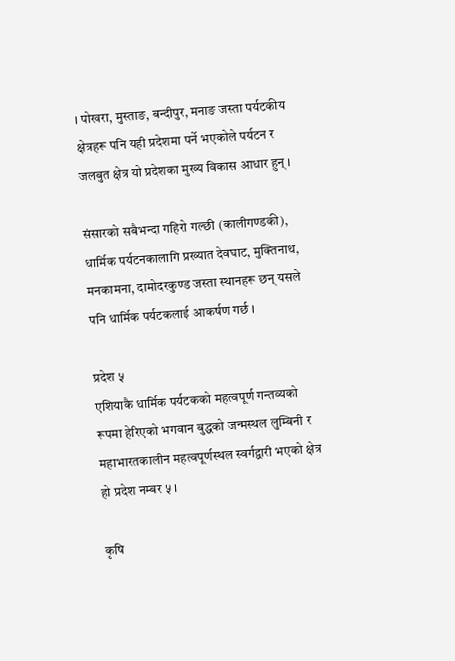। पोखरा, मुस्ताङ, बन्दीपुर, मनाङ जस्ता पर्यटकीय क्षेत्रहरू पनि यही प्रदेशमा पर्ने भएकोले पर्यटन र जलबुत क्षेत्र यो प्रदेशका मुख्य विकास आधार हुन् ।

संसारको सबैभन्दा गहिरो गल्छी (कालीगण्डकी), धार्मिक पर्यटनकालागि प्रख्यात देवघाट, मुक्तिनाथ, मनकामना, दामोदरकुण्ड जस्ता स्थानहरू छन् यसले पनि धार्मिक पर्यटकलाई आकर्षण गर्छ ।

प्रदेश ५
एशियाकै धार्मिक पर्यटकको महत्वपूर्ण गन्तव्यको रूपमा हेरिएको भगवान बुद्धको जन्मस्थल लुम्बिनी र महाभारतकालीन महत्वपूर्णस्थल स्वर्गद्वारी भएको क्षेत्र हो प्रदेश नम्बर ५ ।

कृषि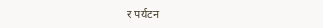र पर्यटन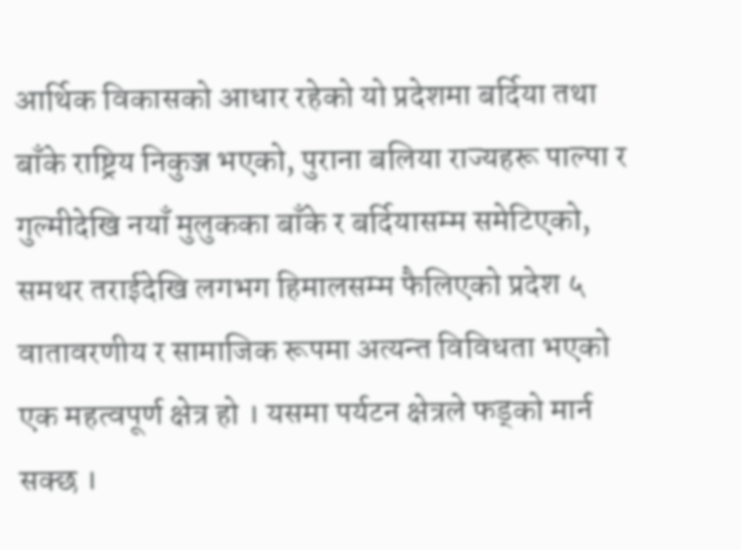आर्थिक विकासको आधार रहेको यो प्रदेशमा बर्दिया तथा बाँके राष्ट्रिय निकुञ्ज भएको, पुराना बलिया राज्यहरू पाल्पा र गुल्मीदेखि नयाँ मुलुकका बाँके र बर्दियासम्म समेटिएको, समथर तराईदेखि लगभग हिमालसम्म फैलिएको प्रदेश ५ वातावरणीय र सामाजिक रूपमा अत्यन्त विविधता भएको एक महत्वपूर्ण क्षेत्र हो । यसमा पर्यटन क्षेत्रले फड्को मार्न सक्छ ।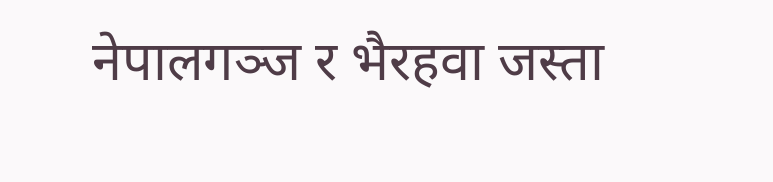नेपालगञ्ज र भैरहवा जस्ता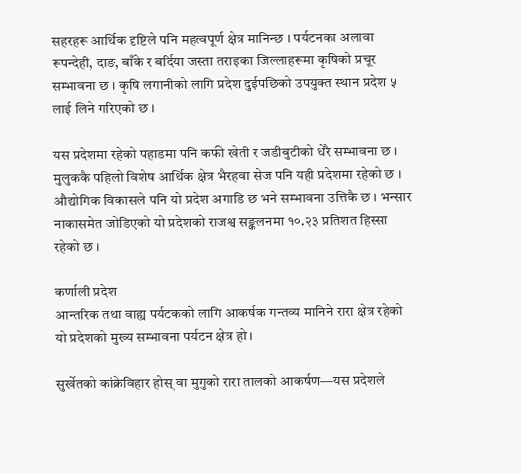सहरहरू आर्थिक दृष्टिले पनि महत्वपूर्ण क्षेत्र मानिन्छ । पर्यटनका अलावा रूपन्देही, दाङ, बाँके र बर्दिया जस्ता तराइका जिल्लाहरूमा कृषिको प्रचूर सम्भावना छ । कृषि लगानीको लागि प्रदेश दुईपछिको उपयुक्त स्थान प्रदेश ५ लाई लिने गरिएको छ ।

यस प्रदेशमा रहेको पहाडमा पनि कफी खेती र जडीबुटीको धेरै सम्भावना छ । मुलुककै पहिलो विशेष आर्थिक क्षेत्र भैरहवा सेज पनि यही प्रदेशमा रहेको छ । औद्योगिक विकासले पनि यो प्रदेश अगाडि छ भने सम्भावना उत्तिकै छ । भन्सार नाकासमेत जोडिएको यो प्रदेशको राजश्व सङ्कलनमा १०.२३ प्रतिशत हिस्सा रहेको छ ।

कर्णाली प्रदेश
आन्तरिक तथा वाह्य पर्यटकको लागि आकर्षक गन्तव्य मानिने रारा क्षेत्र रहेको यो प्रदेशको मुख्य सम्भावना पर्यटन क्षेत्र हो ।

सुर्खेतको कांक्रेविहार होस् वा मुगुको रारा तालको आकर्षण—यस प्रदेशले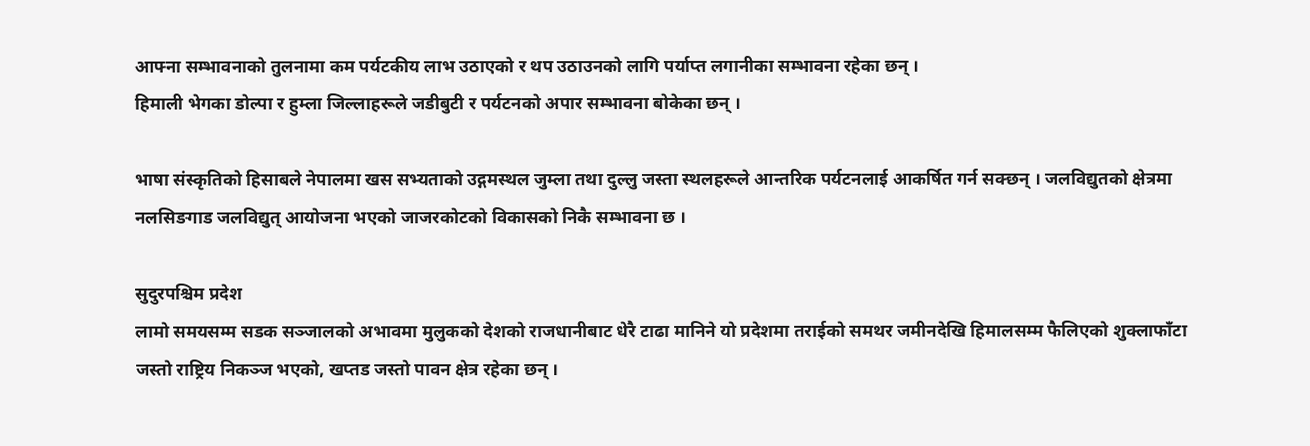आफ्ना सम्भावनाको तुलनामा कम पर्यटकीय लाभ उठाएको र थप उठाउनको लागि पर्याप्त लगानीका सम्भावना रहेका छन् ।
हिमाली भेगका डोल्पा र हुम्ला जिल्लाहरूले जडीबुटी र पर्यटनको अपार सम्भावना बोकेका छन् ।

भाषा संस्कृतिको हिसाबले नेपालमा खस सभ्यताको उद्गमस्थल जुम्ला तथा दुल्लु जस्ता स्थलहरूले आन्तरिक पर्यटनलाई आकर्षित गर्न सक्छन् । जलविद्युतको क्षेत्रमा नलसिङगाड जलविद्युत् आयोजना भएको जाजरकोटको विकासको निकै सम्भावना छ ।

सुदुरपश्चिम प्रदेश
लामो समयसम्म सडक सञ्जालको अभावमा मुलुकको देशको राजधानीबाट धेरै टाढा मानिने यो प्रदेशमा तराईको समथर जमीनदेखि हिमालसम्म फैलिएको शुक्लाफाँटा जस्तो राष्ट्रिय निकञ्ज भएको, खप्तड जस्तो पावन क्षेत्र रहेका छन् ।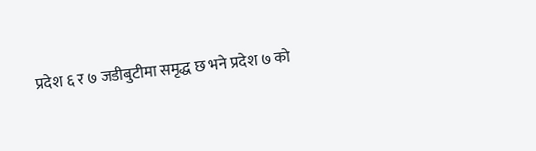प्रदेश ६ र ७ जडीबुटीमा समृद्ध छ भने प्रदेश ७ को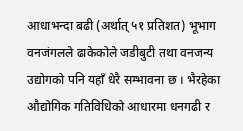आधाभन्दा बढी (अर्थात् ५१ प्रतिशत) भूभाग वनजंगलले ढाकेकोले जडीबुटी तथा वनजन्य उद्योगको पनि यहाँ धेरै सम्भावना छ । भैरहेका औद्योगिक गतिविधिको आधारमा धनगढी र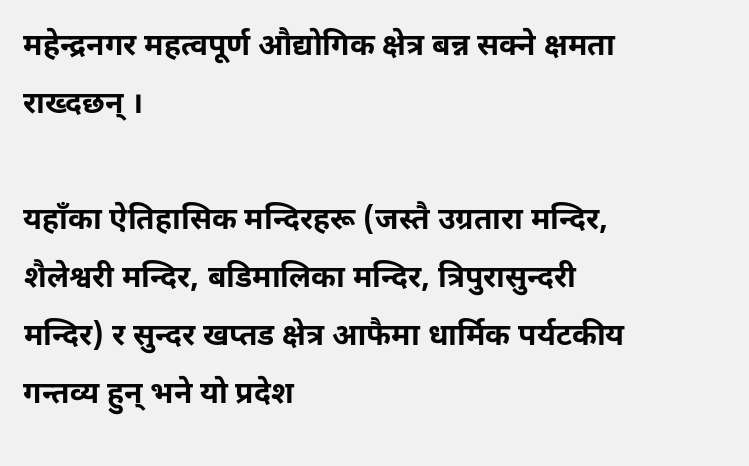महेन्द्रनगर महत्वपूर्ण औद्योगिक क्षेत्र बन्न सक्ने क्षमता राख्दछन् ।

यहाँका ऐतिहासिक मन्दिरहरू (जस्तै उग्रतारा मन्दिर, शैलेश्वरी मन्दिर, बडिमालिका मन्दिर, त्रिपुरासुन्दरी मन्दिर) र सुन्दर खप्तड क्षेत्र आफैमा धार्मिक पर्यटकीय गन्तव्य हुन् भने यो प्रदेश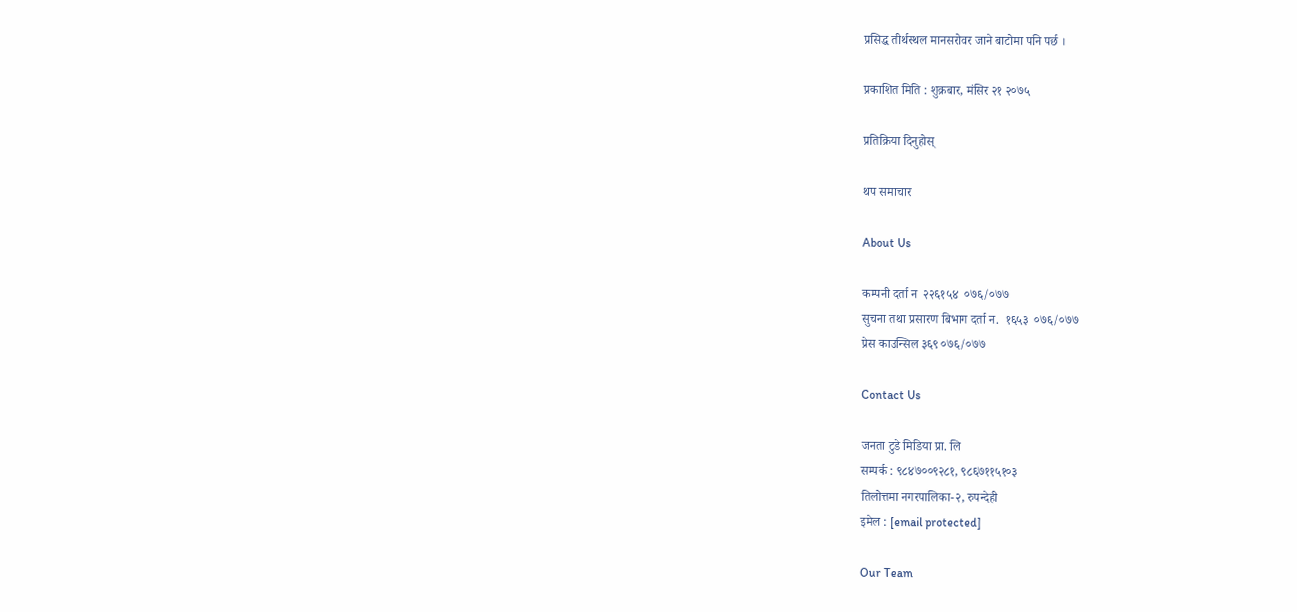प्रसिद्ध तीर्थस्थल मानसरोवर जाने बाटोमा पनि पर्छ ।

प्रकाशित मिति : शुक्रबार, मंसिर २१ २०७५

प्रतिक्रिया दिनुहोस्

थप समाचार

About Us

कम्पनी दर्ता न  २२६१५४  ०७६/०७७
सुचना तथा प्रसारण बिभाग दर्ता न.  १६५३  ०७६/०७७
प्रेस काउन्सिल ३६९ ०७६/०७७

Contact Us

जनता टुडे मिडिया प्रा. लि
सम्पर्क : ९८४७००९२८१, ९८६७११५१०३
तिलोत्तमा नगरपालिका-२, रुपन्देही
इमेल : [email protected]

Our Team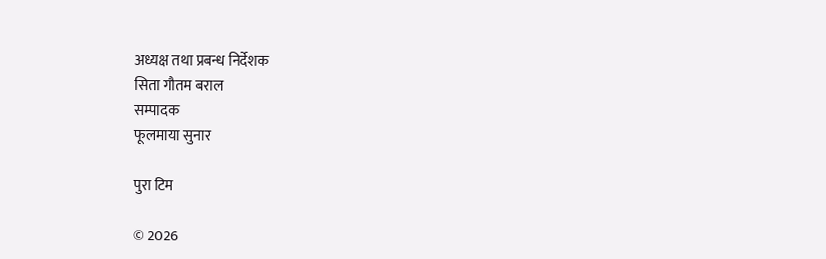अध्यक्ष तथा प्रबन्ध निर्देशक
सिता गौतम बराल
सम्पादक
फूलमाया सुनार

पुरा टिम

© 2026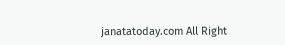janatatoday.com All Right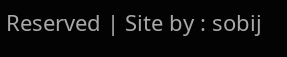Reserved | Site by : sobij